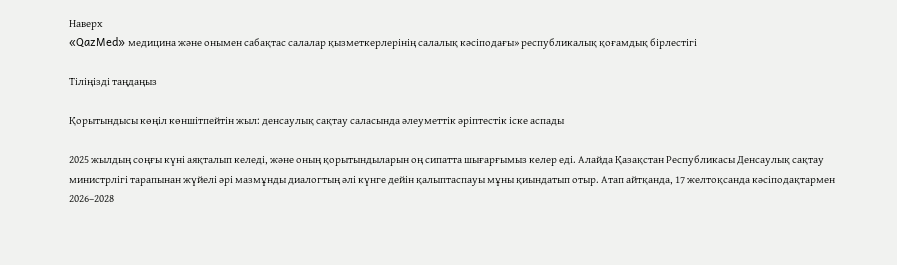Наверх
«QazMed» медицина және онымен сабақтас салалар қызметкерлерінің салалық кәсіподағы» республикалық қоғамдық бірлестігі

Тіліңізді таңдаңыз

Қорытындысы көңіл көншітпейтін жыл: денсаулық сақтау саласында әлеуметтік әріптестік іске аспады

2025 жылдың соңғы күні аяқталып келеді, және оның қорытындыларын оң сипатта шығарғымыз келер еді. Алайда Қазақстан Республикасы Денсаулық сақтау министрлігі тарапынан жүйелі әрі мазмұнды диалогтың әлі күнге дейін қалыптаспауы мұны қиындатып отыр. Атап айтқанда, 17 желтоқсанда кәсіподақтармен 2026–2028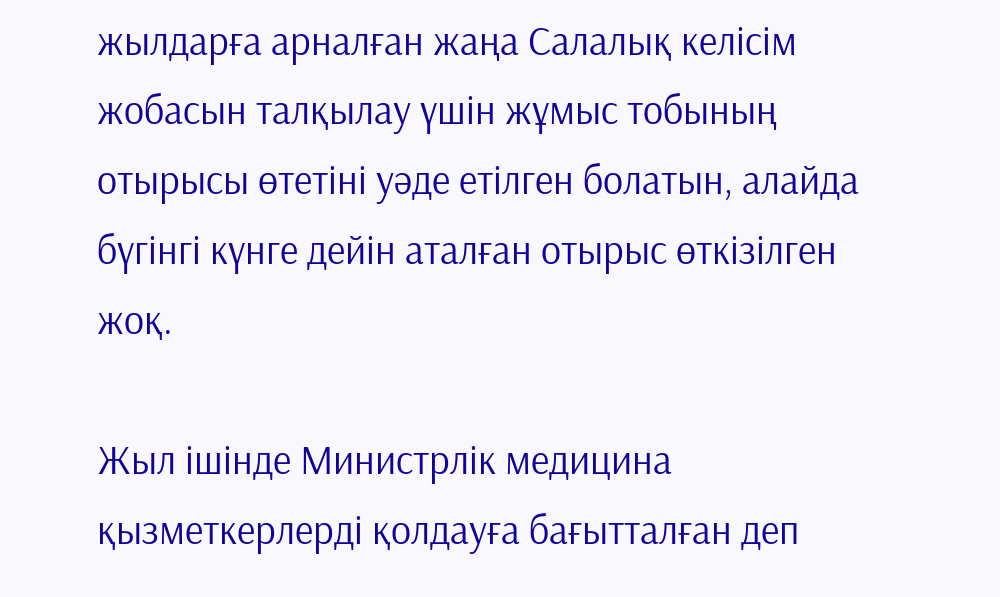жылдарға арналған жаңа Салалық келісім жобасын талқылау үшін жұмыс тобының отырысы өтетіні уәде етілген болатын, алайда бүгінгі күнге дейін аталған отырыс өткізілген жоқ.

Жыл ішінде Министрлік медицина қызметкерлерді қолдауға бағытталған деп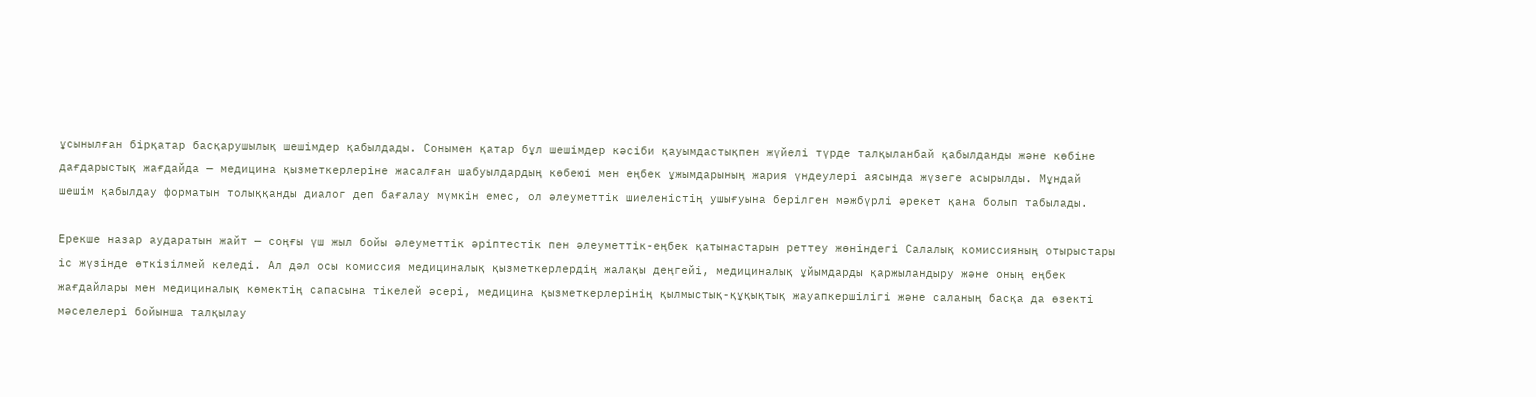ұсынылған бірқатар басқарушылық шешімдер қабылдады. Сонымен қатар бұл шешімдер кәсіби қауымдастықпен жүйелі түрде талқыланбай қабылданды және көбіне дағдарыстық жағдайда — медицина қызметкерлеріне жасалған шабуылдардың көбеюі мен еңбек ұжымдарының жария үндеулері аясында жүзеге асырылды. Мұндай шешім қабылдау форматын толыққанды диалог деп бағалау мүмкін емес, ол әлеуметтік шиеленістің ушығуына берілген мәжбүрлі әрекет қана болып табылады.

Ерекше назар аударатын жайт — соңғы үш жыл бойы әлеуметтік әріптестік пен әлеуметтік-еңбек қатынастарын реттеу жөніндегі Салалық комиссияның отырыстары іс жүзінде өткізілмей келеді. Ал дәл осы комиссия медициналық қызметкерлердің жалақы деңгейі, медициналық ұйымдарды қаржыландыру және оның еңбек жағдайлары мен медициналық көмектің сапасына тікелей әсері, медицина қызметкерлерінің қылмыстық-құқықтық жауапкершілігі және саланың басқа да өзекті мәселелері бойынша талқылау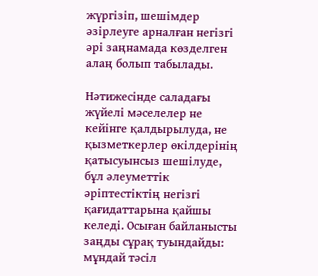жүргізіп, шешімдер әзірлеуге арналған негізгі әрі заңнамада көзделген алаң болып табылады.

Нәтижесінде саладағы жүйелі мәселелер не кейінге қалдырылуда, не қызметкерлер өкілдерінің қатысуынсыз шешілуде, бұл әлеуметтік әріптестіктің негізгі қағидаттарына қайшы келеді. Осыған байланысты заңды сұрақ туындайды: мұндай тәсіл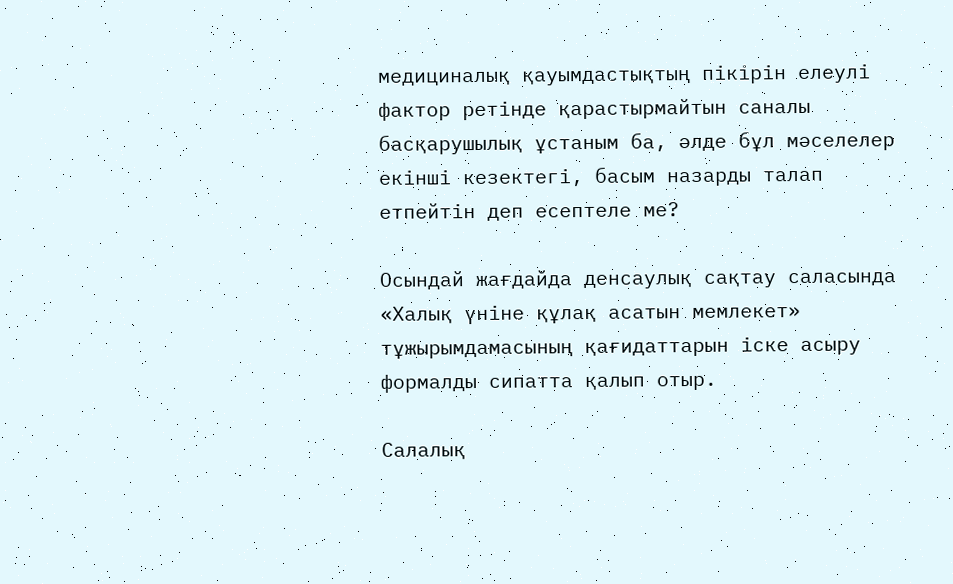медициналық қауымдастықтың пікірін елеулі фактор ретінде қарастырмайтын саналы басқарушылық ұстаным ба, әлде бұл мәселелер екінші кезектегі, басым назарды талап етпейтін деп есептеле ме?

Осындай жағдайда денсаулық сақтау саласында «Халық үніне құлақ асатын мемлекет» тұжырымдамасының қағидаттарын іске асыру формалды сипатта қалып отыр.

Салалық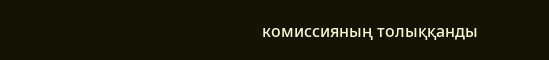комиссияның толыққанды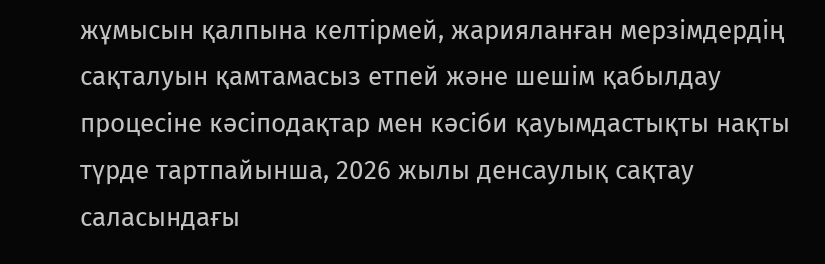жұмысын қалпына келтірмей, жарияланған мерзімдердің сақталуын қамтамасыз етпей және шешім қабылдау процесіне кәсіподақтар мен кәсіби қауымдастықты нақты түрде тартпайынша, 2026 жылы денсаулық сақтау саласындағы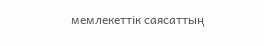мемлекеттік саясаттың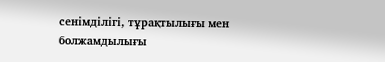сенімділігі, тұрақтылығы мен болжамдылығы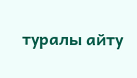туралы айту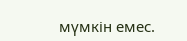мүмкін емес.